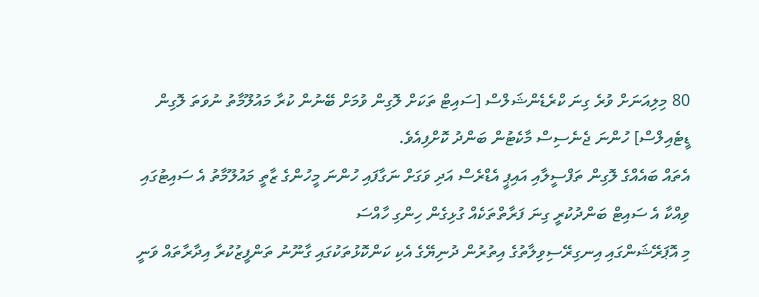80 މިލިއަނަށް ވުރެ ގިނަ ކްރެޑެންޝަލްސް [ސައިޓް ތަކަށް ލޮގިން ވުމަށް ބޭނުން ކުރާ މައުލޫމާތު ނުވަތަ ލޮގިން ޑީޓެއިލްސް] ހުންނަ ޖެނެސިސް މާކެޓުން ބަންދު ކޮށްފިއެވެ.
އެތައް ބައެއްގެ ލޮގިން ތަފްސީލާއި އައިޕީ އެޑްރެސް އަދި ވަގަށް ނަގާފައި ހުންނަ މީހުންގެ ޒާތީ މައުލޫމާތު އެ ސައިޓުގައި ވިއްކާ އެ ސައިޓް ބަންދުކުރީ ގިނަ ފަރާތްތަކެއް ގުޅިގެން ހިންގި ހާއްސަ
މި އޮޕަރޭޝަންގައި އިނގިރޭސިވިލާތުގެ އިތުރުން ދުނިޔޭގެ އެކި ކަންކޮޅުތަކުގައި ގާނޫނު ތަންފީޒުކުރާ އިދާރާތައް ވަނީ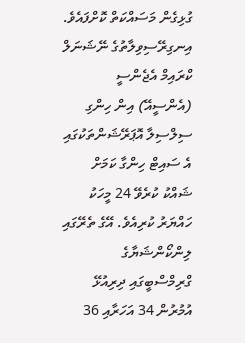ގުޅިގެން މަސައްކަތް ކޮށްފައެވެ.
އިނގިރޭސިވިލާތުގެ ނޭޝަނަލް ކްރައިމް އެޖެންސީ (އެންސީއޭ) އިން ހިންގި ސިލްސިލާ އޮޕަރޭޝަންތަކުގައި އެ ސައިޓް ހިންގާ ކަމަށް ޝައްކު ކުރެވޭ 24 މީހަކު ހައްޔަރު ކުރިއެވެ. އޭގެ ތެރޭގައި ލިންކޯންޝަޔާގެ ގްރިމްސްބީގައި ދިރިއުޅޭ އުމުރުން 34 އަހަރާއި 36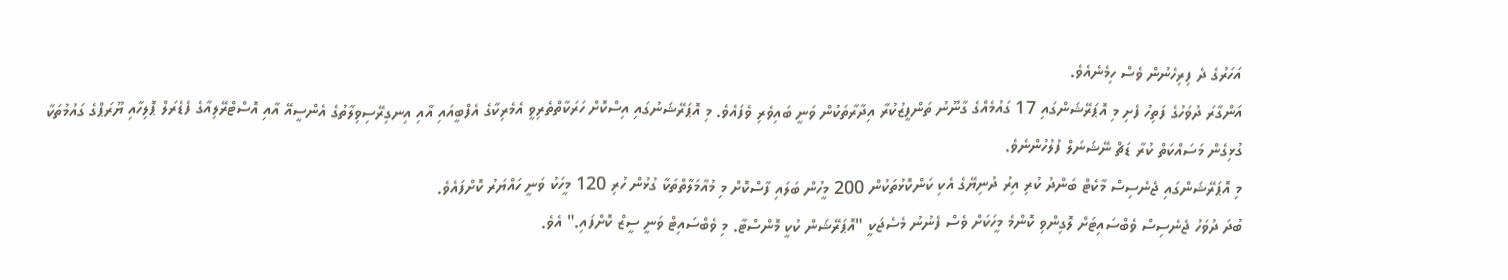އަހަރުގެ ދެ ފިރިހެނުން ވެސް ހިމެނެއެވެ.
އަންގާރަ ދުވަހުގެ ފަތިހު ފެށި މި އޮޕަރޭޝަންގައި 17 ގައުމެއްގެ ގާނޫނު ތަންފީޒުކުރާ އިދާރާތަކުން ވަނީ ބައިވެރި ވެފައެވެ. މި އޮޕަރޭޝަނުގައި އިސްކޮށް ހަރަކާތްތެރިވީ އެމެރިކާގެ އެފްބީއައި އާއި އިނގިރޭސިވިލާތުގެ އެންސީއޭ އާއި އޮސްޓްރޭލިއާގެ ފެޑެރަލް ޕޮލިހާއި ޔޫރަޕްގެ ގައުމުތަކާ ގުޅިގެން މަސައްކަތް ކުރާ ޑަޗް ނޭޝަނަލް ފުލުހުންނެވެ.
މި އޮޕަރޭޝަންގައި ޖެނެސިސް މާކެޓް ބަންދު ކުރި އިރު ދުނިޔޭގެ އެކި ކަންކޮޅުތަކުން 200 މީހުން ބަލައި ފާސްކޮށް މި މުއާމަލާތްތަކާ ގުޅުން ހުރި 120 މީހަކު ވަނީ ހައްޔަރު ކޮށްފައެވެ.
ބުދަ ދުވަހު ޖެނެސިސް ވެބްސައިޓަށް ލޮގިންވި ކޮންމެ މީހަކަށް ވެސް ފެނުނު މެސެޖަކީ "އޮޕަރޭޝަން ކުކީ މޮންސްޓާ. މި ވެބްސައިޓް ވަނީ ސީޒް ކޮށްފައި." އެވެ.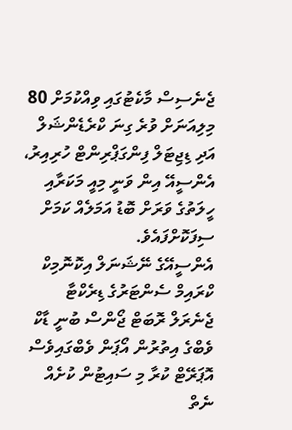ޖެނެސިސް މާކެޓުގައި ވިއްކުމަށް 80 މިލިއަނަށް ވުރެ ގިނަ ކްރެޑެންޝަލް އަދި ޑިޖިޓަލް ފިންގަޕްރިންޓް ހުރިއިރު، އެންސީއޭ އިން ވަނީ މިއީ މަކަރާއި ހީލަތުގެ ވަރަށް ބޮޑު އަމަލެއް ކަމަށް ސިފަކޮށްފައެވެ.
އެންސީއޭގެ ނޭޝަނަލް އިކޮނޮމިކް ކްރައިމް ސެންޓަރުގެ ޑިރެކްޓާ ޖެނެރަލް ރޮބަޓް ޖޯންސް ބުނީ ޑާކް ވެބްގެ އިތުރުން އޯޕަން ވެބްގައިވެސް އޮޕަރޭޓް ކުރާ މި ސައިޓުން ކުށެއް ނެތް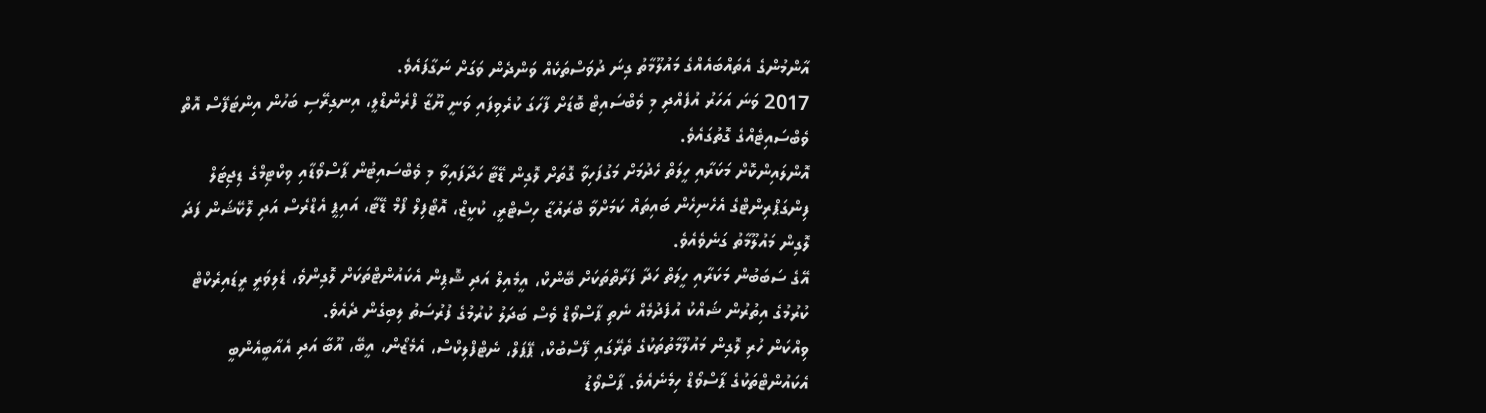އާންމުންގެ އެތައްބައެއްގެ މައުލޫމާތު ގިނަ ދުވަސްތަކެއް ވަންދެން ވަގަށް ނަގާފައެވެ.
2017 ވަނަ އަހަރު އުފެއްދި މި ވެބްސައިޓް ބޮޑަށް ފާހަގަ ކުރެވިފައި ވަނީ ޔޫޒާ ފްރެންޑްލީ، އިނގިރޭސި ބަހުން އިންޓަފޭސް އޮތް ވެބްސައިޓެއްގެ ގޮތުގައެވެ.
އޮންލައިންކޮށް މަކަރާއި ހީލަތް ހެދުމަށް މަގުފަހިވާ ގޮތަށް ލޮގިން ޑޭޓާ ހަދާފައިވާ މި ވެބްސައިޓުން ޕާސްވޯޑާއި ވިކްޓިމްގެ ޑިޖިޓަލް ފިންގަޕްރިންޓްގެ އެހެނިހެން ބައިތައް ކަމަށްވާ ބްރައުޒާ ހިސްޓްރީ، ކުކީޒް، އޮޓޯފިލް ފޯމް ޑޭޓާ، އައިޕީ އެޑްރެސް އަދި ލޮކޭޝަން ފަދަ ލޮގިން މައުލޫމާތު ގަނެވެއެވެ.
އޭގެ ސަބަބުން މަކަރާއި ހީލަތް ހަދާ ފަރާތްތަކަށް ބޭންކް، އީމެއިލް އަދި ޝޮޕިން އެކައުންޓްތަކަށް ލޮގިންވެ، ޑެލިވަރީ ރީޑައިރެކްޓް ކުރުމުގެ އިތުރުން ޝައްކު އުފެދުމެއް ނެތި ޕާސްވޯޑް ވެސް ބަދަލު ކުރުމުގެ ފުރުސަތު ލިބިގެން ދެއެވެ.
ވިއްކަން ހުރި ލޮގިން މައުލޫމާތުތަކުގެ ތެރޭގައި ފޭސްބުކް، ޕޭޕަލް، ނެޓްފްލިކްސް، އެމެޒޯން، އީބޭ، އޫބާ އަދި އެއާބީއެންބީ އެކައުންޓްތަކުގެ ޕާސްވޯޑް ހިމެނެއެވެ. ޕާސްވޯޑު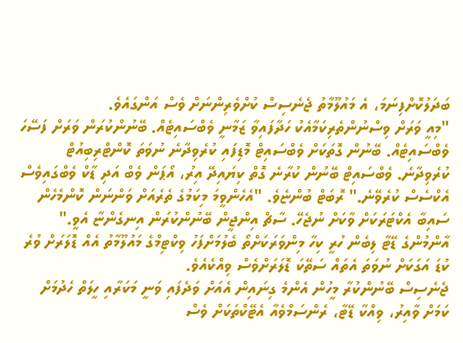ބަދަލުކޮށްފިނަމަ، އެ މައުލޫމާތު ޖެނެސިސް ކުށްވެރިންނަށް ވެސް އަންގައެވެ.
"މިއީ ވަރަށް ވިސްނުންތެރިކަމާއެކު ހަދާފައިވާ ޒަމާނީ ވެބްސައިޓެއް. ބޭނުންކުރަން ވަރަށް ފަސޭހަ ވެބްސައިޓެއް. ބޭނުން ގޮތަކަށް ވެބްސައިޓް މޮޑިފައި ކުރެވިދާނެ ނުވަތަ ކޮންޓްރިބިއުޓް ކުރެވިދާނެ. ވެބްސައިޓް ބޭނުން ކުރާނެ ގޮތް ކިޔައިދޭ އިރު، އޯޕަން ވެބް އަދި ޑާކް ވެބްގައިވެސް އެކްސެސް ކުރެވޭނެ." ރޮބަޓް ބުންޏެވެ. "އެހެންވީމަ މިކަމުގެ ތެރެއަށް ވަންނަން ކޮންމެހެން ސައިބާ އެކްޓަރަކަށް ވާކަށް ނުޖެހޭ. ސާޗް އިންޖީން ބޭނުންކުރަން އިނގެންޏާ އެވީ."
އާންމުންގެ ޑޭޓާ ލިބެން ހުރީ ކިހާ މިންވަރަކަށްތޯ ބެލުމަށްފަހު ވިކްޓިމްގެ މައުލޫމާތު އެއް ޑޮލަރަށް ވުރެ ކުޑަ އަގަކަށް ނުވަތަ އެތައް ސަތޭކަ ޑޮލަރަށްވެސް ވިއްކެއެވެ.
ޖެނެސިސް ބޭނުންކުރާ މީހުން އެންމެ ގިނައިން އެއަށް ވަދެފައި ވަނީ މަކަރާއި ހީލަތް ހެދުމަށް ކަމަށް ވާއިރު، ވިއްކާ ޑޭޓާ، ރެންސަމްވެއާ އެޓޭކްތަކަށް ވެސް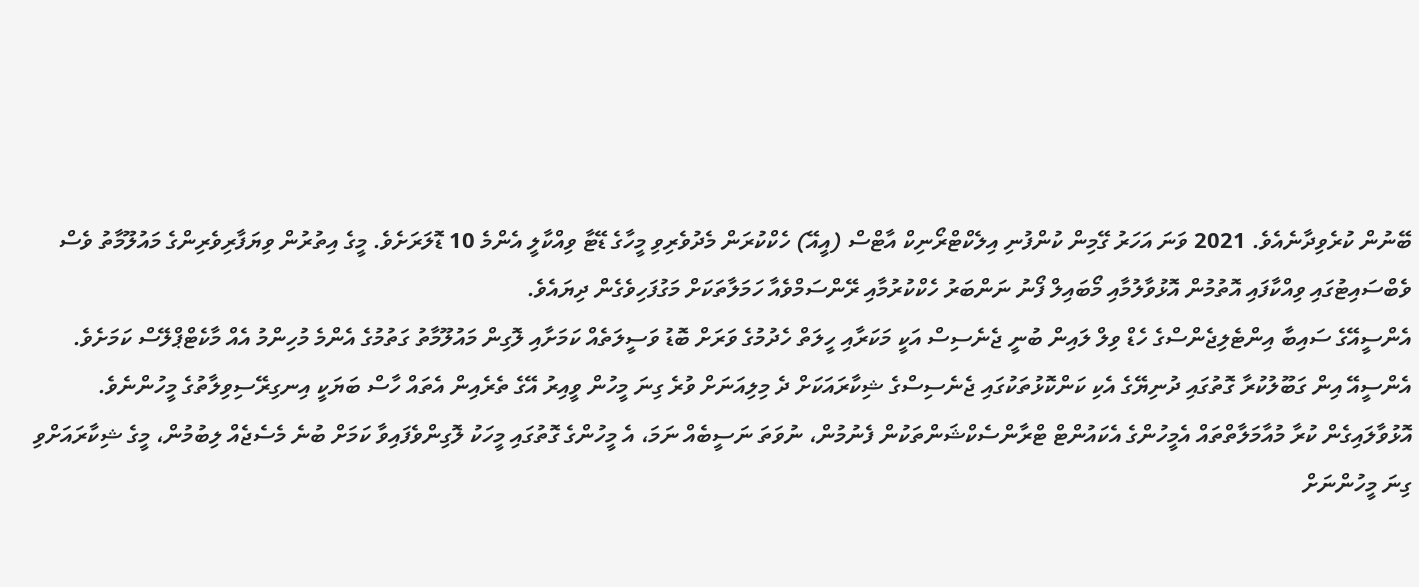ބޭނުން ކުރެވިދާނެއެވެ. 2021 ވަނަ އަހަރު ގޭމިން ކުންފުނި އިލެކްޓްރޯނިކް އާޓްސް (އީއޭ) ހެކްކުރަން މެދުވެރިވި މީހާގެ ޑޭޓާ ވިއްކާލީ އެންމެ 10 ޑޮލަރަށެވެ. މީގެ އިތުރުން ވިޔަފާރިވެރިންގެ މައުލޫމާތު ވެސް ވެބްސައިޓުގައި ވިއްކާފައި އޮތުމުން އޮޅުވާލުމާއި މޯބައިލް ފޯނު ނަންބަރު ހެކްކުރުމާއި ރޭންސަމްވެއާ ހަމަލާތަކަށް މަގުފަހިވެގެން ދިޔައެވެ.
އެންސީއޭގެ ސައިބާ އިންޓެލިޖެންސްގެ ހެޑް ވިލް ލައިން ބުނީ ޖެނެސިސް އަކީ މަކަރާއި ހީލަތް ހެދުމުގެ ވަރަށް ބޮޑު ވަސީލަތެއް ކަމަށާއި ލޮގިން މައުލޫމާތު ގަތުމުގެ އެންމެ މުހިންމު އެއް މާކެޓްޕްލޭސް ކަމަށެވެ. އެންސީއޭ އިން ގަބޫލުކުރާ ގޮތުގައި ދުނިޔޭގެ އެކި ކަންކޮޅުތަކުގައި ޖެނެސިސްގެ ޝިކާރައަކަށް ދެ މިލިއަނަށް ވުރެ ގިނަ މީހުން ވީއިރު އޭގެ ތެރެއިން އެތައް ހާސް ބަޔަކީ އިނގިރޭސިވިލާތުގެ މީހުންނެވެ.
އޮޅުވާލައިގެން ކުރާ މުއާމަލާތްތައް އެމީހުންގެ އެކައުންޓް ޓްރާންސެކްޝަންތަކުން ފެނުމުން، ނުވަތަ ނަސީބެއް ނަމަ، އެ މީހުންގެ ގޮތުގައި މީހަކު ލޮގިންވެފައިވާ ކަމަށް ބުނެ މެސެޖެއް ލިބުމުން، މީގެ ޝިކާރައަށްވި ގިނަ މީހުންނަށް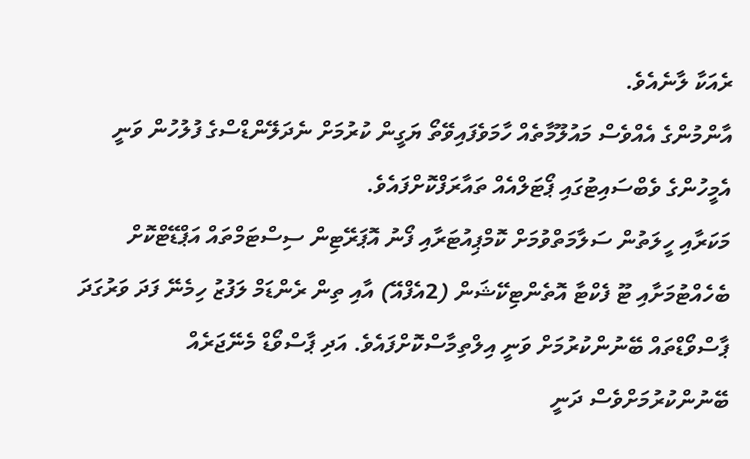ރެއަކާ ލާނެއެވެ.
އާންމުންގެ އެއްވެސް މައުލޫމާތެއް ހާމަވެފައިވޭތޯ ޔަގީން ކުރުމަށް ނެދަލޭންޑްސްގެ ފުލުހުން ވަނީ އެމީހުންގެ ވެބްސައިޓުގައި ޕޯޓަލްއެއް ތައާރަފްކޮށްފައެވެ.
މަކަރާއި ހީލަތުން ސަލާމަތްވުމަށް ކޮމްޕިއުޓަރާއި ފޯނު އޮޕަރޭޓިން ސިސްޓަމްތައް އަޕްޑޭޓްކޮށް ބެހެއްޓުމަށާއި ޓޫ ފެކްޓާ އޮތެންޓިކޭޝަން (2އެފްއޭ) އާއި ތިން ރެންޑަމް ލަފުޒު ހިމެނޭ ފަދަ ވަރުގަދަ ޕާސްވޯޑްތައް ބޭނުންކުރުމަށް ވަނީ އިލްތިމާސްކޮށްފައެވެ. އަދި ޕާސްވޯޑް މެނޭޖަރެއް ބޭނުންކުރުމަށްވެސް ދަނީ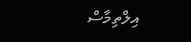އިލްތިމާސް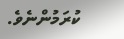ކުރަމުންނެވެ.